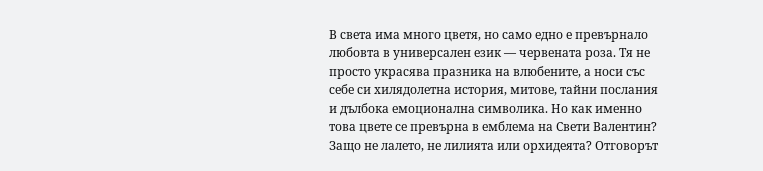В света има много цветя, но само едно е превърнало любовта в универсален език — червената роза. Тя не просто украсява празника на влюбените, а носи със себе си хилядолетна история, митове, тайни послания и дълбока емоционална символика. Но как именно това цвете се превърна в емблема на Свети Валентин? Защо не лалето, не лилията или орхидеята? Отговорът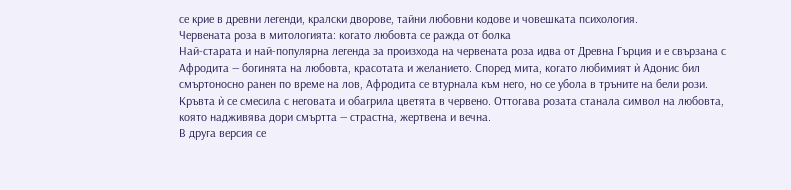се крие в древни легенди, кралски дворове, тайни любовни кодове и човешката психология.
Червената роза в митологията: когато любовта се ражда от болка
Най-старата и най-популярна легенда за произхода на червената роза идва от Древна Гърция и е свързана с Афродита — богинята на любовта, красотата и желанието. Според мита, когато любимият ѝ Адонис бил смъртоносно ранен по време на лов, Афродита се втурнала към него, но се убола в тръните на бели рози. Кръвта ѝ се смесила с неговата и обагрила цветята в червено. Оттогава розата станала символ на любовта, която надживява дори смъртта — страстна, жертвена и вечна.
В друга версия се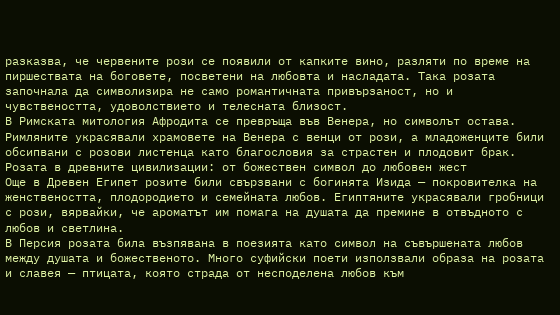разказва, че червените рози се появили от капките вино, разляти по време на пиршествата на боговете, посветени на любовта и насладата. Така розата започнала да символизира не само романтичната привързаност, но и чувствеността, удоволствието и телесната близост.
В Римската митология Афродита се превръща във Венера, но символът остава. Римляните украсявали храмовете на Венера с венци от рози, а младоженците били обсипвани с розови листенца като благословия за страстен и плодовит брак.
Розата в древните цивилизации: от божествен символ до любовен жест
Още в Древен Египет розите били свързвани с богинята Изида — покровителка на женствеността, плодородието и семейната любов. Египтяните украсявали гробници с рози, вярвайки, че ароматът им помага на душата да премине в отвъдното с любов и светлина.
В Персия розата била възпявана в поезията като символ на съвършената любов между душата и божественото. Много суфийски поети използвали образа на розата и славея — птицата, която страда от несподелена любов към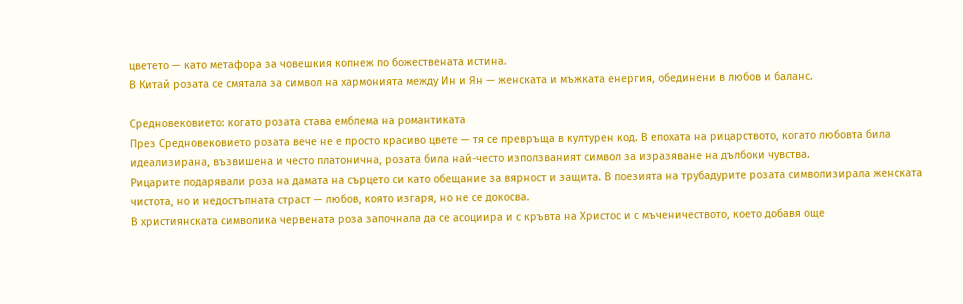цветето — като метафора за човешкия копнеж по божествената истина.
В Китай розата се смятала за символ на хармонията между Ин и Ян — женската и мъжката енергия, обединени в любов и баланс.

Средновековието: когато розата става емблема на романтиката
През Средновековието розата вече не е просто красиво цвете — тя се превръща в културен код. В епохата на рицарството, когато любовта била идеализирана, възвишена и често платонична, розата била най-често използваният символ за изразяване на дълбоки чувства.
Рицарите подарявали роза на дамата на сърцето си като обещание за вярност и защита. В поезията на трубадурите розата символизирала женската чистота, но и недостъпната страст — любов, която изгаря, но не се докосва.
В християнската символика червената роза започнала да се асоциира и с кръвта на Христос и с мъченичеството, което добавя още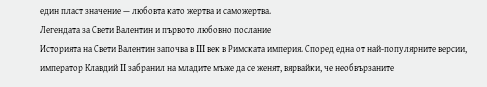един пласт значение — любовта като жертва и саможертва.
Легендата за Свети Валентин и първото любовно послание
Историята на Свети Валентин започва в III век в Римската империя. Според една от най-популярните версии, император Клавдий II забранил на младите мъже да се женят, вярвайки, че необвързаните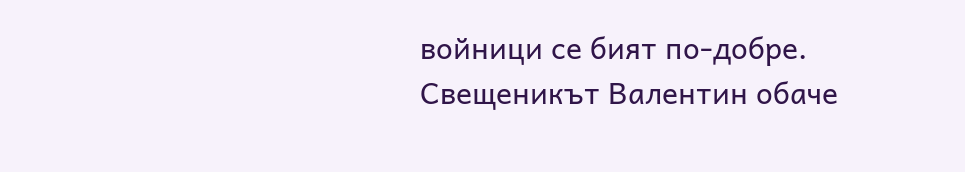войници се бият по-добре. Свещеникът Валентин обаче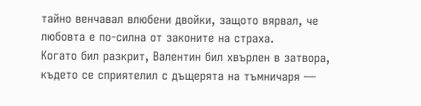тайно венчавал влюбени двойки, защото вярвал, че любовта е по-силна от законите на страха.
Когато бил разкрит, Валентин бил хвърлен в затвора, където се сприятелил с дъщерята на тъмничаря —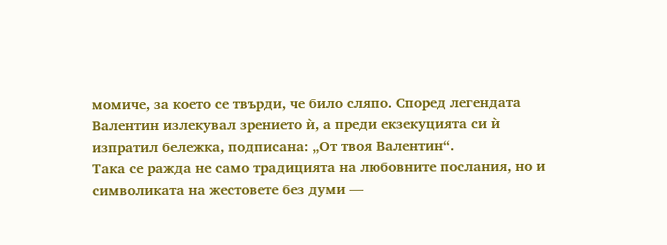момиче, за което се твърди, че било сляпо. Според легендата Валентин излекувал зрението ѝ, а преди екзекуцията си ѝ изпратил бележка, подписана: „От твоя Валентин“.
Така се ражда не само традицията на любовните послания, но и символиката на жестовете без думи —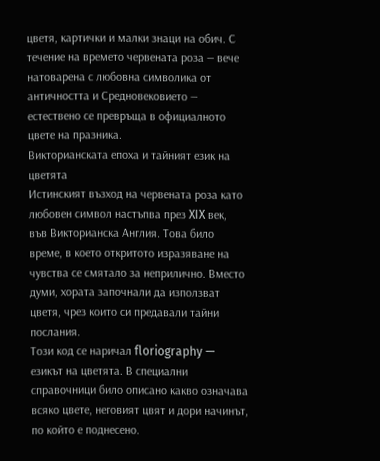цветя, картички и малки знаци на обич. С течение на времето червената роза — вече натоварена с любовна символика от античността и Средновековието — естествено се превръща в официалното цвете на празника.
Викторианската епоха и тайният език на цветята
Истинският възход на червената роза като любовен символ настъпва през XIX век, във Викторианска Англия. Това било време, в което откритото изразяване на чувства се смятало за неприлично. Вместо думи, хората започнали да използват цветя, чрез които си предавали тайни послания.
Този код се наричал floriography — езикът на цветята. В специални справочници било описано какво означава всяко цвете, неговият цвят и дори начинът, по който е поднесено.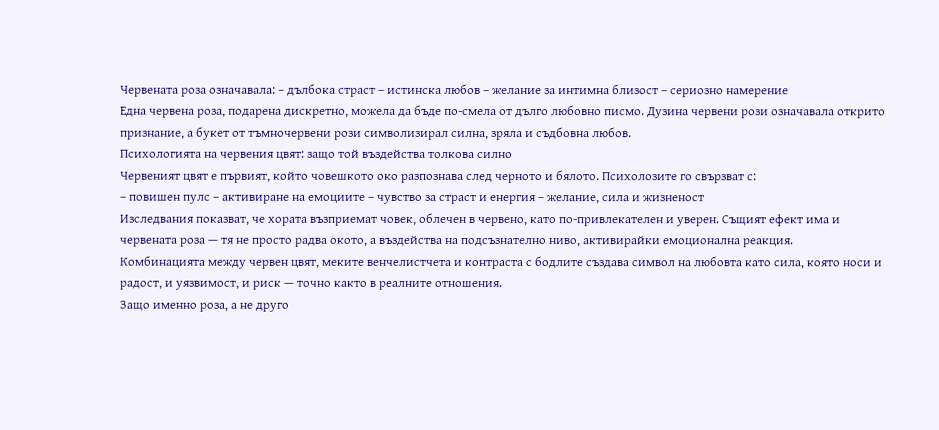Червената роза означавала: – дълбока страст – истинска любов – желание за интимна близост – сериозно намерение
Една червена роза, подарена дискретно, можела да бъде по-смела от дълго любовно писмо. Дузина червени рози означавала открито признание, а букет от тъмночервени рози символизирал силна, зряла и съдбовна любов.
Психологията на червения цвят: защо той въздейства толкова силно
Червеният цвят е първият, който човешкото око разпознава след черното и бялото. Психолозите го свързват с:
– повишен пулс – активиране на емоциите – чувство за страст и енергия – желание, сила и жизненост
Изследвания показват, че хората възприемат човек, облечен в червено, като по-привлекателен и уверен. Същият ефект има и червената роза — тя не просто радва окото, а въздейства на подсъзнателно ниво, активирайки емоционална реакция.
Комбинацията между червен цвят, меките венчелистчета и контраста с бодлите създава символ на любовта като сила, която носи и радост, и уязвимост, и риск — точно както в реалните отношения.
Защо именно роза, а не друго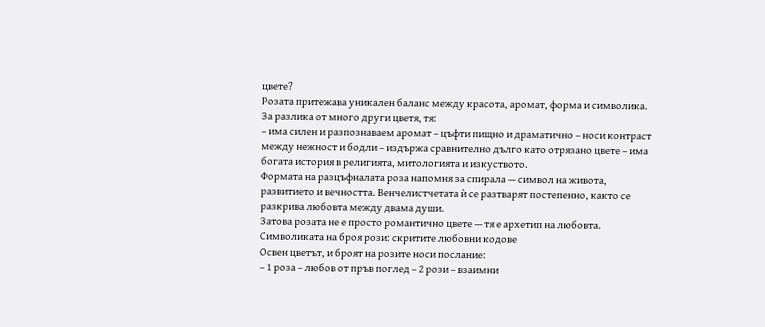цвете?
Розата притежава уникален баланс между красота, аромат, форма и символика. За разлика от много други цветя, тя:
– има силен и разпознаваем аромат – цъфти пищно и драматично – носи контраст между нежност и бодли – издържа сравнително дълго като отрязано цвете – има богата история в религията, митологията и изкуството.
Формата на разцъфналата роза напомня за спирала — символ на живота, развитието и вечността. Венчелистчетата ѝ се разтварят постепенно, както се разкрива любовта между двама души.
Затова розата не е просто романтично цвете — тя е архетип на любовта.
Символиката на броя рози: скритите любовни кодове
Освен цветът, и броят на розите носи послание:
– 1 роза – любов от пръв поглед – 2 рози – взаимни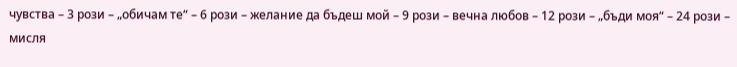чувства – 3 рози – „обичам те“ – 6 рози – желание да бъдеш мой – 9 рози – вечна любов – 12 рози – „бъди моя“ – 24 рози – мисля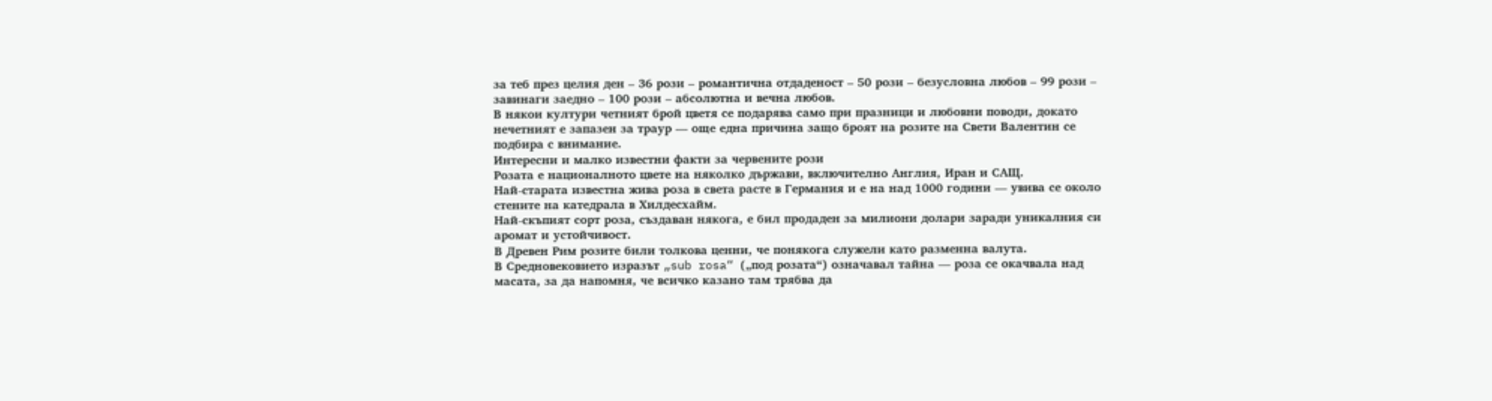за теб през целия ден – 36 рози – романтична отдаденост – 50 рози – безусловна любов – 99 рози – завинаги заедно – 100 рози – абсолютна и вечна любов.
В някои култури четният брой цветя се подарява само при празници и любовни поводи, докато нечетният е запазен за траур — още една причина защо броят на розите на Свети Валентин се подбира с внимание.
Интересни и малко известни факти за червените рози
Розата е националното цвете на няколко държави, включително Англия, Иран и САЩ.
Най-старата известна жива роза в света расте в Германия и е на над 1000 години — увива се около стените на катедрала в Хилдесхайм.
Най-скъпият сорт роза, създаван някога, е бил продаден за милиони долари заради уникалния си аромат и устойчивост.
В Древен Рим розите били толкова ценни, че понякога служели като разменна валута.
В Средновековието изразът „sub rosa“ („под розата“) означавал тайна — роза се окачвала над масата, за да напомня, че всичко казано там трябва да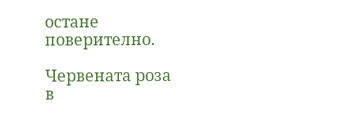остане поверително.

Червената роза в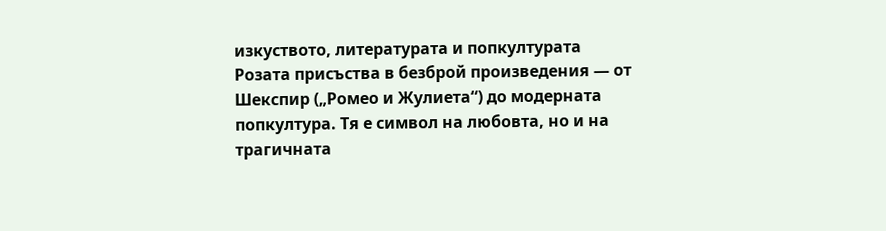изкуството, литературата и попкултурата
Розата присъства в безброй произведения — от Шекспир („Ромео и Жулиета“) до модерната попкултура. Тя е символ на любовта, но и на трагичната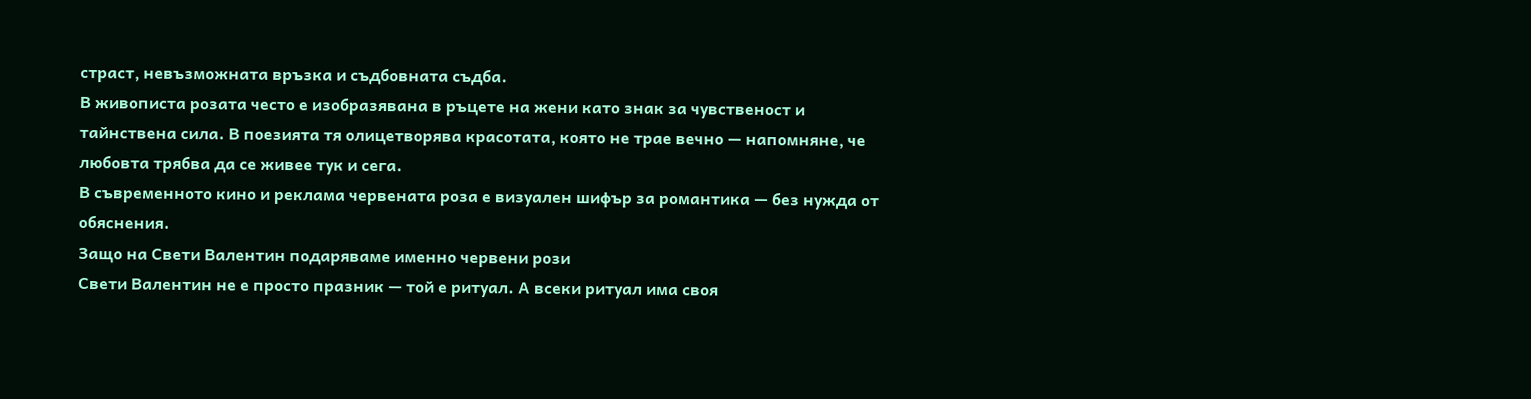страст, невъзможната връзка и съдбовната съдба.
В живописта розата често е изобразявана в ръцете на жени като знак за чувственост и тайнствена сила. В поезията тя олицетворява красотата, която не трае вечно — напомняне, че любовта трябва да се живее тук и сега.
В съвременното кино и реклама червената роза е визуален шифър за романтика — без нужда от обяснения.
Защо на Свети Валентин подаряваме именно червени рози
Свети Валентин не е просто празник — той е ритуал. А всеки ритуал има своя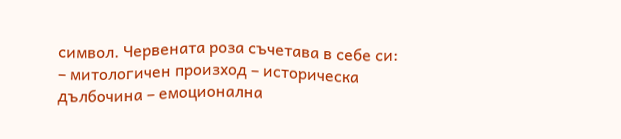символ. Червената роза съчетава в себе си:
– митологичен произход – историческа дълбочина – емоционална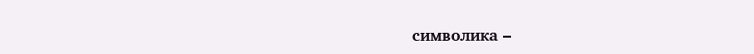символика –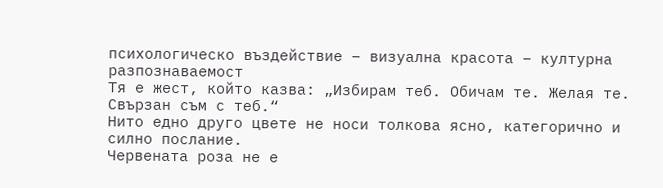психологическо въздействие – визуална красота – културна разпознаваемост
Тя е жест, който казва: „Избирам теб. Обичам те. Желая те. Свързан съм с теб.“
Нито едно друго цвете не носи толкова ясно, категорично и силно послание.
Червената роза не е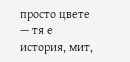просто цвете — тя е история, мит,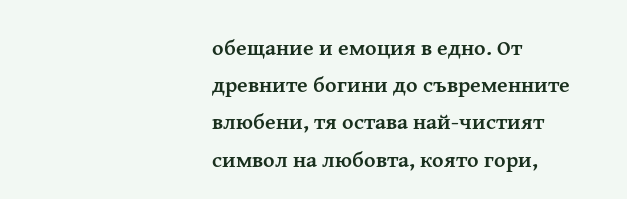обещание и емоция в едно. От древните богини до съвременните влюбени, тя остава най-чистият символ на любовта, която гори,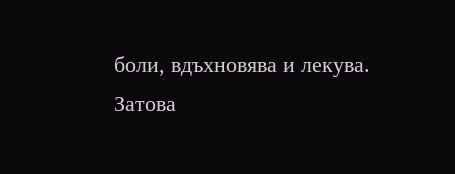боли, вдъхновява и лекува.
Затова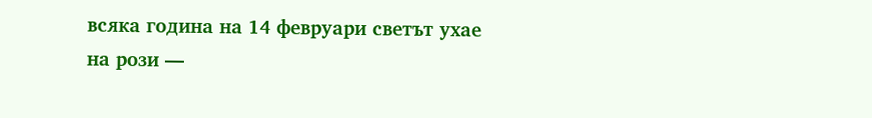всяка година на 14 февруари светът ухае на рози —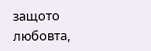защото любовта,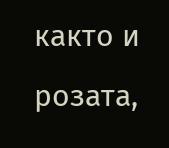както и розата,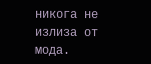никога не излиза от мода.